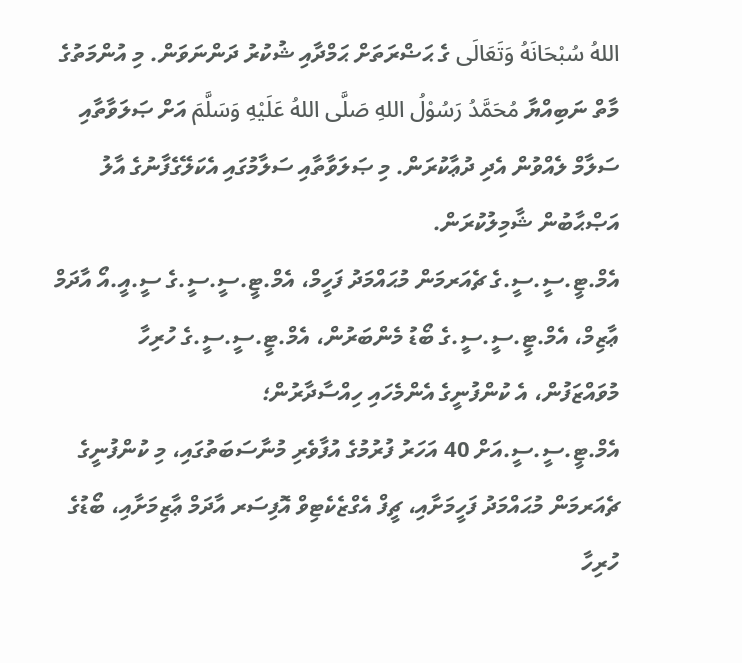اللهُ سُبْحَانَهُ وَتَعَالَى ގެ ޙަޟްރަތަށް ޙަމްދާއި ޝުކުރު ދަންނަވަން. މި އުންމަތުގެ މާތް ނަބިއްޔާ مُحَمَّدُ رَسُوْلُ اللهِ صَلَّى اللهُ عَلَيْهِ وَسَلَّمَ އަށް ޞަލަވާތާއި ސަލާމް ލެއްވުން އެދި ދުޢާކުރަން. މި ޞަލަވާތާއި ސަލާމުގައި އެކަލޭގެފާނުގެ އާލު އަޞްޙާބުން ޝާމިލުކުރަން.
އެމް.ޓީ.ސީ.ސީ.ގެ ޗެއަރމަން މުޙައްމަދު ފަހީމް، އެމް.ޓީ.ސީ.ސީ.ގެ ސީ.އީ.އޯ އާދަމް ޢާޒިމް، އެމް.ޓީ.ސީ.ސީ.ގެ ބޯޑު މެންބަރުން، އެމް.ޓީ.ސީ.ސީ.ގެ ހުރިހާ މުވައްޒަފުން، އެ ކުންފުނީގެ އެންމެހައި ހިއްސާދާރުން؛
އެމް.ޓީ.ސީ.ސީ.އަށް 40 އަހަރު ފުރުމުގެ އުފާވެރި މުނާސަބަތުގައި، މި ކުންފުނީގެ ޗެއަރމަން މުޙައްމަދު ފަހީމަށާއި، ޗީފް އެގްޒެކެޓިވް އޮފިސަރ އާދަމް ޢާޒިމަށާއި، ބޯޑުގެ ހުރިހާ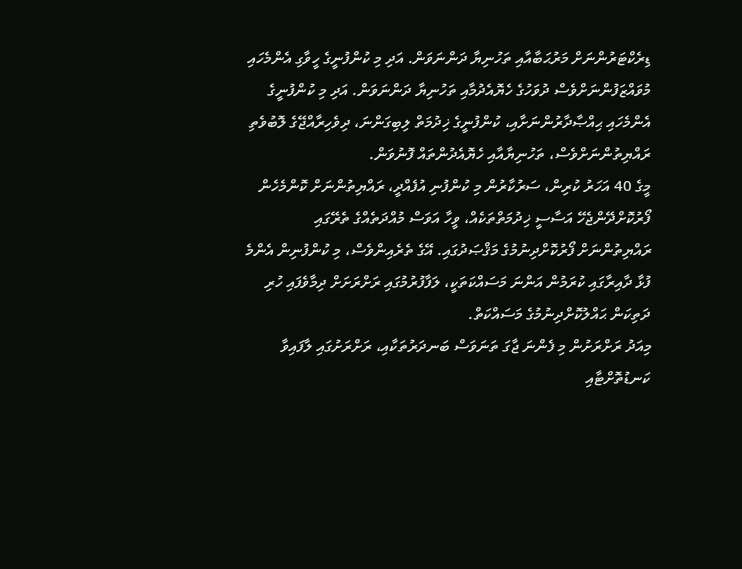ޑިރެކްޓަރުންނަށް މަރުޙަބާއާއި ތަހުނިޔާ ދަންނަވަން. އަދި މި ކުންފުނީގެ ހީވާގި އެންމެހައި މުވައްޒަފުންނަށްވެސް ދުވަހުގެ ހެޔޮއެދުމާއި ތަހުނިޔާ ދަންނަވަން. އަދި މި ކުންފުނީގެ އެންމެހައި ޙިއްޞާދާރުންނަށާއި، ކުންފުނީގެ ޚިދުމަތް ލިބިގަންނަ، ދިވެހިރާއްޖޭގެ ލޮބުވެތި ރައްޔިތުންނަށްވެސް، ތަހުނިޔާއާއި ހެޔޮއެދުންތައް ފޮނުވަން.
މީގެ 40 އަހަރު ކުރިން، ސަރުކާރުން މި ކުންފުނި އުފެއްދީ، ރައްޔިތުންނަށް ކޮންމެހެން ފޯރުކޮށްދޭންޖެހޭ އަސާސީ ޚިދުމަތްތަކެއް، ވީހާ އަވަސް މުއްދަތެއްގެ ތެރޭގައި ރައްޔިތުންނަށް ފޯރުކޮށްދިނުމުގެ މަޤްޞަދުގައި. އޭގެ ތެރެއިންވެސް، މި ކުންފުނިން އެންމެ ފުޅާ ދާއިރާގައި ކުރަމުން އަންނަ މަސައްކަތަކީ، ލަފާފުރުމުގައި ރަށްރަށަށް ދިމާވެފައި ހުރި ދަތިކަން ޙައްލުކޮށްދިނުމުގެ މަސައްކަތް.
މިއަދު ރަށްރަށުން މި ފެންނަ ޖާގަ ތަނަވަސް ބަނދަރުތަކާއި، ރަށްރަށުގައި ލާފައިވާ ކަނޑުތޮށްޓާއި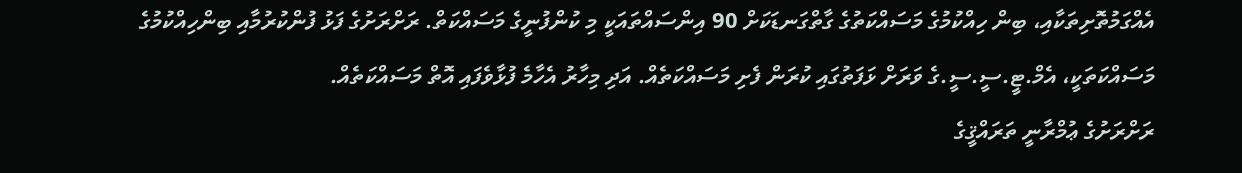އެއްގަމުތޮށިތަކާއި، ބިން ހިއްކުމުގެ މަސައްކަތުގެ ގާތްގަނޑަކަށް 90 އިންސައްތައަކީ މި ކުންފުނީގެ މަސައްކަތް. ރަށްރަށުގެ ފަޅު ފުންކުރުމާއި ބިންހިއްކުމުގެ މަސައްކަތަކީ، އެމް.ޓީ.ސީ.ސީ.ގެ ވަރަށް ޅަފަތުގައި ކުރަން ފެށި މަސައްކަތެއް. އަދި މިހާރު އެހާމެ ފުޅާވެފައި އޮތް މަސައްކަތެއް.
ރަށްރަށުގެ ޢުމްރާނީ ތަރައްޤީގެ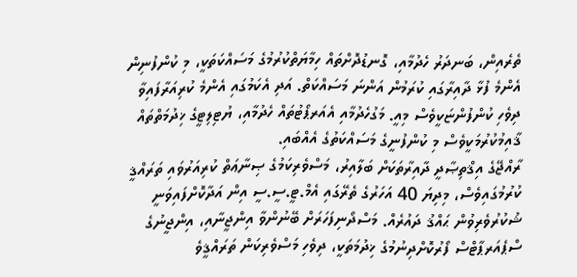ތެރެއިން، ބަނދަރު ހެދުމާއި، ގޮނޑުދޮށްތައް ހިމާޔަތްކުރުމުގެ މަސައްކަތަކީ، މި ކުންފުނިން އެންމެ ފުޅާ ދާއިރާގައި ކުރަމުން އަންނަ މަސައްކަތް. އަދި އެކަމުގައި އެންމެ ކުރިއަރާފައިވާ ދިވެހި ކުންފުންޏަކީވެސް މިއީ. މަގުހެދުމާއި އެއަރޕޯޓުތައް ހެދުމާއި، ޔުޓިލިޓީގެ ޚިދުމަތްތައް ޤާއިމުކުރުމަކީވެސް މި ކުންފުނީގެ މަސައްކަތުގެ އެއްބައި.
ރާއްޖޭގެ އިޤްތިޞާދީ ދާއިރާތަކަށް ބަލާއިރު، މަސްވެރިކަމުގެ ޞިނާޢަތް ކުރިއަރުވައި ތަރައްޤީ ކުރުމުގައިވެސް، މިދިޔަ 40 އަހަރުގެ ތެރޭގައި އެމް.ޓީ.ސީ.ސީ އިން އަދާކޮށްފައިވަނީ ޝުކުރުވެރިވުން ޙައްޤު ދައުރެއް. މަސްދޯނިފަހަރަށް ބޭނުންވާ އިންޖީނާއި، އިންޖީނުގެ ސްޕެއަރޕާޓްސް ފޯރުކޮށްދިނުމުގެ ޚިދުމަތަކީ، ދިވެހި މަސްވެރިކަން ތަރައްޤީވެ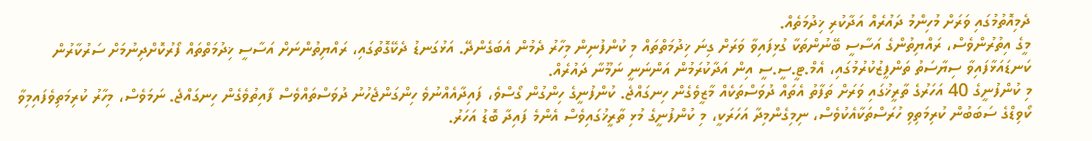ދެމިއޮތުމުގައި ވަރަށް މުހިންމު ދައުރެއް އަދާކުރި ޚިދުމަތެއް.
މީގެ އިތުރުންވެސް، ރައްޔިތުންގެ އަސާސީ ބޭނުންތަކާ ގުޅިފައިވާ ވަރަށް ގިނަ ޚިދުމަތްތައް މި ކުންފުނިން މިހާރު ދެމުން އެބަގެންދޭ. އަޅުގަނޑު ދެކޭގޮތުގައި، ރައްޔިތުންނަށް އަސާސީ ޚިދުމަތްތައް ފޯރުކޮށްދިނުމަށް ސަރުކާރުން ކަނޑައަޅާފައިވާ ސިޔާސަތު ތަންފީޒުކުރުމުގައި، އެމް.ޓީ.ސީ.ސީ އިން އަދާކުރަމުން އަންނަނީ ނަމޫނާ ދައުރެއް.
މި ކުންފުނީގެ 40 އަހަރުގެ ތާރީޚުގައި ވަރަށް ތަފާތު އެތައް ދުވަސްތަކެއް މާޒީވެގެން ހިނގައްޖެ. ކުންފުނީގެ ހިންގުން ގޯސްވެ، ފައިދާއެއްނުވެ ހިންގަންޖެހުނު ދުވަސްތައްވެސް ފާއިތުވެގެން ހިނގައްޖެ. ނަމަވެސް، މިހާރު ކުރިމަތިވެފައިމިވާ ކޯވިޑްގެ ސަބަބުން ކުރިމަތިވި ހުރަސްތަކާއެކުވެސް، ނިމިގެންމިދާ އަހަރަކީ، މި ކުންފުނީގެ މުޅި ތާރީޚުގައިވެސް އެންމެ ފައިދާ ބޮޑު އަހަރު.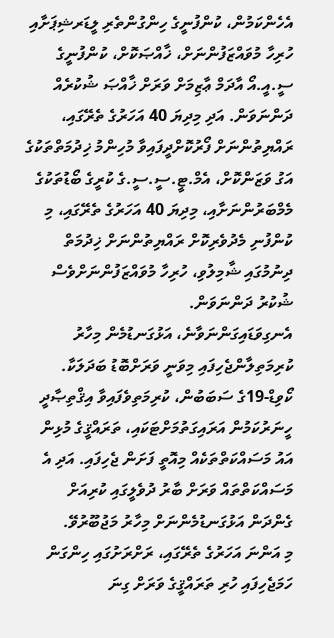އެހެންކަމުން، ކުންފުނީގެ ހިންގުންތެރި ލީޑަރޝިޕަށާއި ހުރިހާ މުވައްޒަފުންނަށް، ޚާއްޞަކޮށް، ކުންފުނީގެ ސީ.އީ.އޯ އާދަމް ޢާޒިމަށް ވަރަށް ޚާއްޞަ ޝުކުރެއް ދަންނަވަން. އަދި މިދިޔަ 40 އަހަރުގެ ތެރޭގައި، ރައްޔިތުންނަށް ފޯރުކޮށްދީފައިވާ މުހިންމު ޚިދުމަތްތަކުގެ އަގު ވަޒަންކޮށް، އެމް.ޓީ.ސީ.ސީ.ގެ ކުރީގެ ބޯޑުތަކުގެ މެމްބަރުންނަށާއި، މިދިޔަ 40 އަހަރުގެ ތެރޭގައި، މި ކުންފުނި މެދުވެރިކޮށް ރައްޔިތުންނަށް ޚިދުމަތް ދިނުމުގައި ޝާމިލުވި، ހުރިހާ މުވައްޒަފުންނަށްވެސް ޝުކުރު ދަންނަވަން.
އެނގިވަޑައިގަންނަވާނެ، އަޅުގަނޑުމެން މިހާރު ކުރިމަތިލާންޖެހިފައި މިވަނީ ވަރަށްބޮޑު ބަދަލަކާ. ކޯވިޑް-19ގެ ސަބަބުން، ކުރިމަތިވެފައިވާ އިޤްތިޞާދީ ހީނަރުކަމުން އަރައިގަތުމަށްޓަކައި، ތަރައްޤީގެ މުޅިން އައު މަސައްކަތްތަކެއް މިއޮތީ ފަށަން ޖެހިފައި. އަދި އެ މަސައްކަތްތައް ވަރަށް ބާރު ދުވެލީގައި ކުރިއަށް ގެންދަން އަޅުގަނޑުމެންނަށް މިހާރު މަޖުބޫރުވޭ.
މި އަންނަ އަހަރުގެ ތެރޭގައި، ރަށްރަށުގައި ހިންގަން ހަމަޖެހިފައި ހުރި ތަރައްޤީގެ ވަރަށް ގިނަ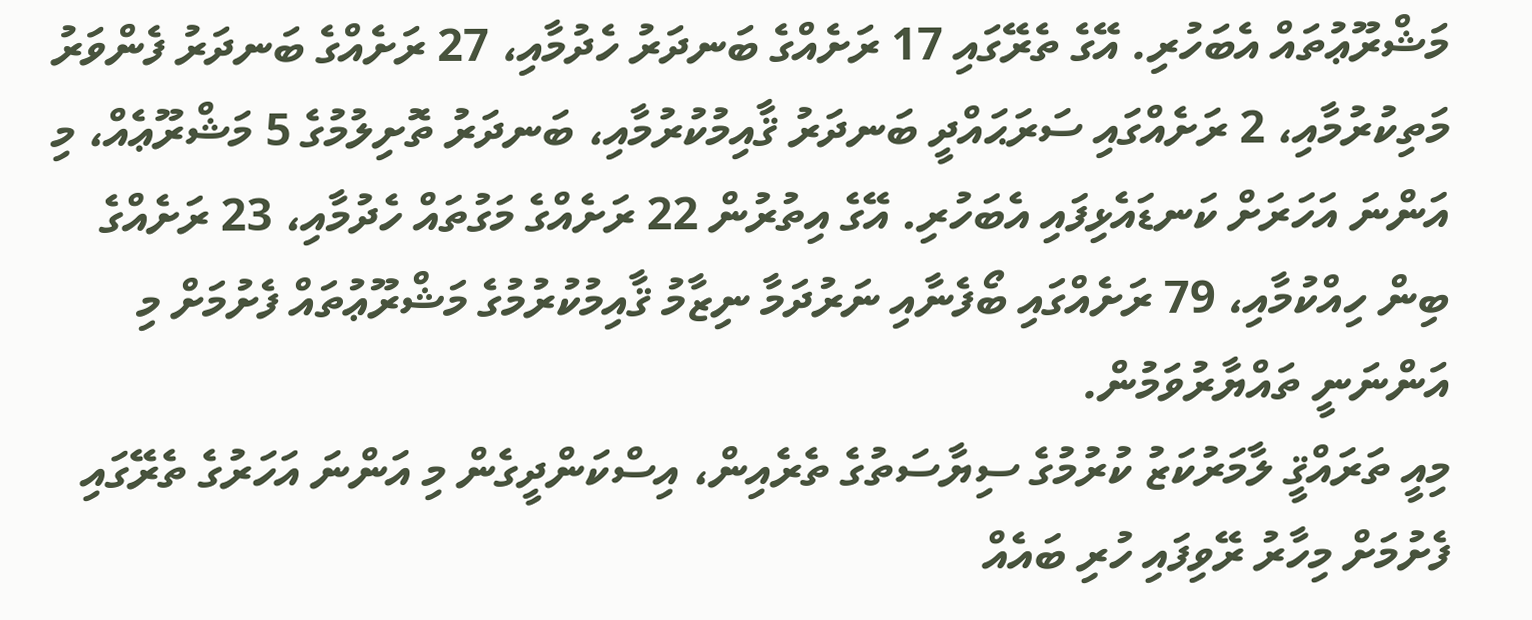މަޝްރޫޢުތައް އެބަހުރި. އޭގެ ތެރޭގައި 17 ރަށެއްގެ ބަނދަރު ހެދުމާއި، 27 ރަށެއްގެ ބަނދަރު ފެންވަރު މަތިކުރުމާއި، 2 ރަށެއްގައި ސަރަޙައްދީ ބަނދަރު ޤާއިމުކުރުމާއި، ބަނދަރު ތޮށިލުމުގެ 5 މަޝްރޫޢެއް، މި އަންނަ އަހަރަށް ކަނޑައެޅިފައި އެބަހުރި. އޭގެ އިތުރުން 22 ރަށެއްގެ މަގުތައް ހެދުމާއި، 23 ރަށެއްގެ ބިން ހިއްކުމާއި، 79 ރަށެއްގައި ބޯފެނާއި ނަރުދަމާ ނިޒާމު ޤާއިމުކުރުމުގެ މަޝްރޫޢުތައް ފެށުމަށް މި އަންނަނީ ތައްޔާރުވަމުން.
މިއީ ތަރައްޤީ ލާމަރުކަޒު ކުރުމުގެ ސިޔާސަތުގެ ތެރެއިން، އިސްކަންދީގެން މި އަންނަ އަހަރުގެ ތެރޭގައި ފެށުމަށް މިހާރު ރޭވިފައި ހުރި ބައެއް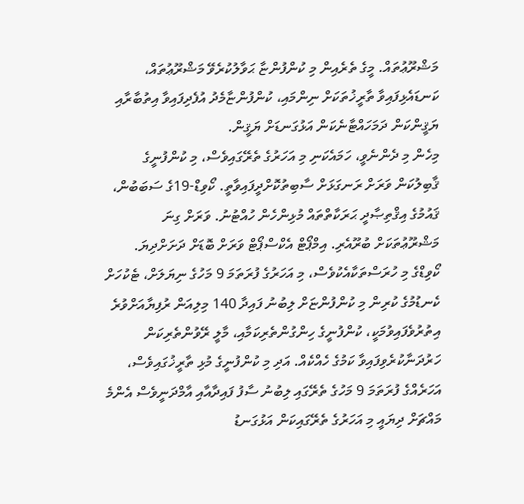މަޝްރޫޢުތައް. މީގެ ތެރެއިން މި ކުންފުންޏާ ޙަވާލުކުރެވޭ މަޝްރޫޢުތައް، ކަނޑައެޅިފައިވާ ތާރީޚުތަކަށް ނިންމައި، ކުންފުންޏާމެދު އުފެދިފައިވާ އިތުބާރާއި ޔަޤީންކަން ދަމަހައްޓާނެކަން އަޅުގަނޑަށް ޔަޤީން.
މިހެން މި ދެންނެވީ، ހަމައެކަނި މި އަހަރުގެ ތެރޭގައިވެސް، މި ކުންފުނީގެ ޤާބިލުކަން ވަރަށް ރަނގަޅަށް ސާބިތުކޮށްދީފައިވާތީ. ކޯވިޑް-19ގެ ސަބަބުން، ޤައުމުގެ އިޤްތިޞާދީ ޙަރަކާތްތައް މުޅިންހެން ހުއްޓުނު. ވަރަށް ގިނަ މަޝްރޫޢުތަކަށް ބުރޫއެރި. އިމްޕޯޓް އެކްސްޕޯޓް ވަރަށް ބޮޑަށް ދަށަށްދިޔަ.
ކޯވިޑްގެ މި ހުރަސްތަކާއެކުވެސް، މި އަހަރުގެ ފުރަތަމަ 9 މަހުގެ ނިޔަލަށް، ޓެކުހަށް ކެނޑުމުގެ ކުރިން މި ކުންފުންޏަށް ލިބުނު ފައިދާ 140 މިލިއަން ރުފިޔާއަށްވުރެ އިތުރުވެފައިވުމަކީ، ކުންފުނީގެ ހިންގުންތެރިކަމާއި، މާލީ ރޭވުންތެރިކަން ހަރުދަނާކުރެވިފައިވާ ކަމުގެ ހެއްކެއް. އަދި މި ކުންފުނީގެ މުޅި ތާރީޚުގައިވެސް، އަހަރެއްގެ ފުރަތަމަ 9 މަހުގެ ތެރޭގައި ލިބުނު ސާފު ފައިދާއާއި އާމްދަނީވެސް އެންމެ މައްޗަށް ދިޔައީ މި އަހަރުގެ ތެރޭގައިކަން އަޅުގަނޑު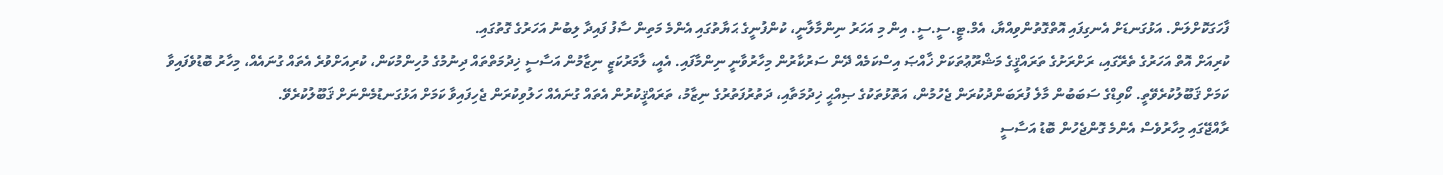ފާހަގަކޮށްލަން. އަޅުގަނޑަށް އެނގިފައި އޮތްގޮތުންވިއްޔާ، އެމް.ޓީ.ސީ.ސީ. އިން މި އަހަރު ނިންމާލާނީ، ކުންފުނީގެ ޙަޔާތުގައި އެންމެ މަތިން ސާފު ފައިދާ ލިބުނު އަހަރުގެ ގޮތުގައި.
ކުރިއަށް އޮތް އަހަރުގެ ތެރޭގައި، ރަށްރަށުގެ ތަރައްޤީގެ މަޝްރޫޢުތަކަށް ޚާއްޞަ އިސްކަމެއް ދޭން ސަރުކާރުން މިހާރުވާނީ ނިންމާފައި. އެއީ، ލާމަރުކަޒީ ނިޒާމުން އަސާސީ ޚިދުމަތްތައް ދިނުމުގެ މުހިންމުކަން، ކުރިއަށްވުރެ އެތައް ގުނައެއް، މިހާރު ބޮޑުވެފައިވާ ކަމަށް ޤަބޫލުކުރެވޭތީ. ކޯވިޑްގެ ސަބަބުން މާލެ ފުރަބަންދުކުރަން ޖެހުމުން، އަތޮޅުތަކުގެ ޞިއްޙީ ޚިދުމަތާއި، ދަތުރުފަތުރުގެ ނިޒާމު، ތަރައްޤީކުރުން އެތައް ގުނައެއް ހަލުވިކުރަން ޖެހިފައިވާ ކަމަށް އަޅުގަނޑުމެންނަށް ޤަބޫލުކުރެވޭ.
ރާއްޖޭގައި މިހާރުވެސް އެންމެ ގޮންޖެހުން ބޮޑު އަސާސީ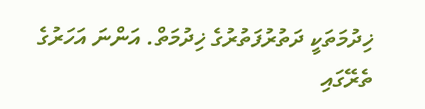ޚިދުމަތަކީ ދަތުރުފަތުރުގެ ޚިދުމަތް. އަންނަ އަހަރުގެ ތެރޭގައި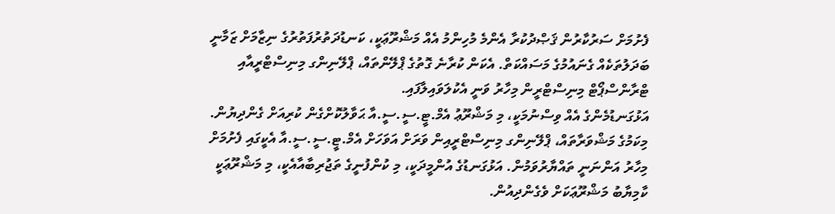ފެށުމަށް ސަރުކާރުން ޤަޞްދުކުރާ އެންމެ މުހިންމު އެއް މަޝްރޫޢަކީ، ކަނޑުދަތުރުފަތުރުގެ ނިޒާމަށް ޒަމާނީ ބަދަލުތަކެއް ގެނައުމުގެ މަސައްކަތް. އެކަން ކުރާނެ ގޮތުގެ ޕްލޭންތައް، ޕްލޭނިންގ މިނިސްޓްރީއާއި ޓްރާންސްޕޯޓް މިނިސްޓްރީން މިހާރު ވަނީ އެކުލަވައިލާފައި.
އަޅުގަނޑުމެންގެ އެއް ވިސްނުމަކީ، މި މަޝްރޫޢު އެމް.ޓީ.ސީ.ސީ.އާ ޙަވާލުކޮށްގެން ކުރިއަށް ގެންދިޔުން. މިކަމުގެ މަޝްވަރާތައް، ޕްލޭނިންގ މިނިސްޓްރީއިން ވަރަށް އަވަހަށް އެމް.ޓީ.ސީ.ސީ.އާ އެކީގައި ފެށުމަށް މިހާރު އަންނަނީ ތައްޔާރުވަމުން. އަޅުގަނޑުގެ އުންމީދަކީ، މި ކުންފުނީގެ ތަޖުރިބާއާއެކީ، މި މަޝްރޫޢަކީ ކާމިޔާބު މަޝްރޫޢަކަށް ވެގެންދިއުން.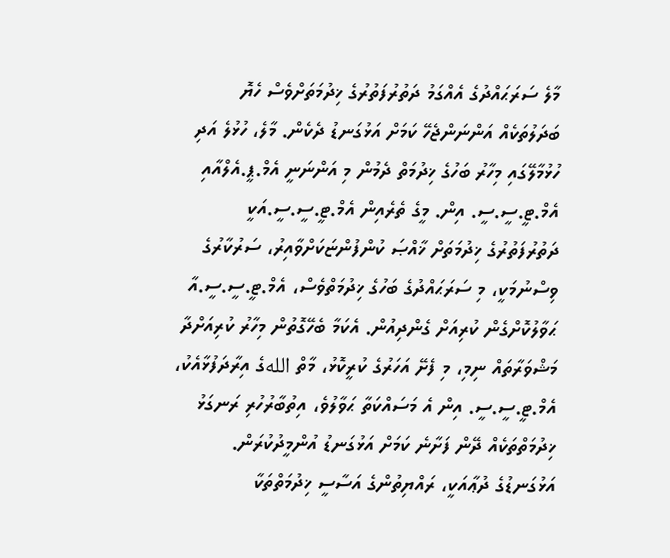މާލެ ސަރަޙައްދުގެ އެއްގަމު ދަތުރުފަތުރުގެ ޚިދުމަތަށްވެސް ހެޔޮ ބަދަލުތަކެއް އަންނަންޖެހޭ ކަމަށް އަޅުގަނޑު ދެކެން. މާލެ، ހުޅުލެ އަދި ހުޅުމާލޭގައި މިހާރު ބަހުގެ ޚިދުމަތް ދެމުން މި އަންނަނީ އެމް.ޕީ.އެލްއާއި އެމް.ޓީ.ސީ.ސީ. އިން. މީގެ ތެރެއިން އެމް.ޓީ.ސީ.ސީ.އަކީ ދަތުރުފަތުރުގެ ޚިދުމަތަށް ޚާއްޞަ ކުންފުންޏަކަށްވާއިރު، ސަރުކާރުގެ ވިސްނުމަކީ، މި ސަރަޙައްދުގެ ބަހުގެ ޚިދުމަތްވެސް، އެމް.ޓީ.ސީ.ސީ.އާ ޙަވާލުކޮށްގެން ކުރިއަށް ގެންދިއުން. އެކަމާ ބެހޭގޮތުން މިހާރު ކުރިއަށްދާ މަޝްވަރާތައް ނިމި، މި ފެށޭ އަހަރުގެ ކުރީކޮޅު، މާތް اللهގެ އިރާދަފުޅާއެކު، އެމް.ޓީ.ސީ.ސީ. އިން އެ މަސައްކަތާ ޙަވާލުވެ، އިތުބާރުހުރި ރަނގަޅު ޚިދުމަތްތަކެއް ދޭން ފަށާނެ ކަމަށް އަޅުގަނޑު އުންމީދުކުރަން.
އަޅުގަނޑުގެ ދުޢާއަކީ، ރައްޔިތުންގެ އަސާސީ ޚިދުމަތްތަކާ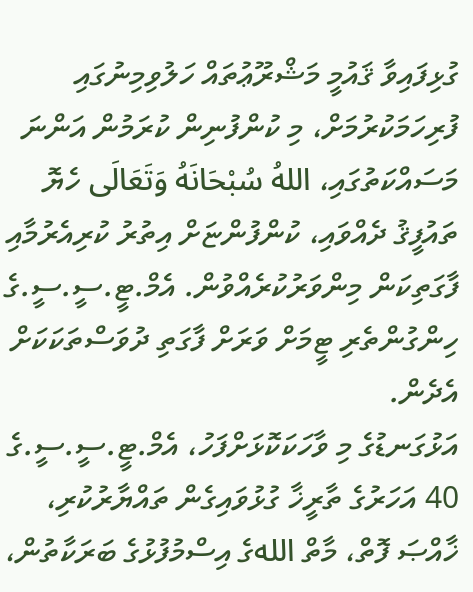ގުޅިފައިވާ ޤައުމީ މަޝްރޫޢުތައް ހަލުވިމިނުގައި ފުރިހަމަކުރުމަށް، މި ކުންފުނިން ކުރަމުން އަންނަ މަސައްކަތުގައި، اللهُ سُبْحَانَهُ وَتَعَالَى ހެޔޮ ތައުފީޤު ދެއްވައި، ކުންފުންޏަށް އިތުރު ކުރިއެރުމާއި ފާގަތިކަން މިންވަރުކުރެއްވުން. އެމް.ޓީ.ސީ.ސީ.ގެ ހިންގުންތެރި ޓީމަށް ވަރަށް ފާގަތި ދުވަސްތަކަކަށް އެދެން.
އަޅުގަނޑުގެ މި ވާހަކަކޮޅަށްފަހު، އެމް.ޓީ.ސީ.ސީ.ގެ 40 އަހަރުގެ ތާރީޚާ ގުޅުވައިގެން ތައްޔާރުކުރި، ޚާއްޞަ ފޮތް، މާތް اللهގެ އިސްމުފުޅުގެ ބަރަކާތުން،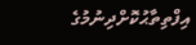އިފްތިތާޙުކޮށްދިނުމުގެ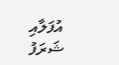އުފަލާއި ޝަރަފު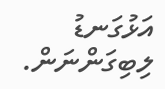އަޅުގަނޑު ލިބިގަންނަން.